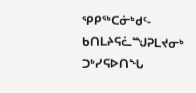ᕿᑭᖅᑕᓃᒃᑯᑦ- ᑲᑎᒪᔨᕋᓛᙳᕈᒪᔪᓂᒃ ᑐᒃᓯᕋᐅᑎᖓ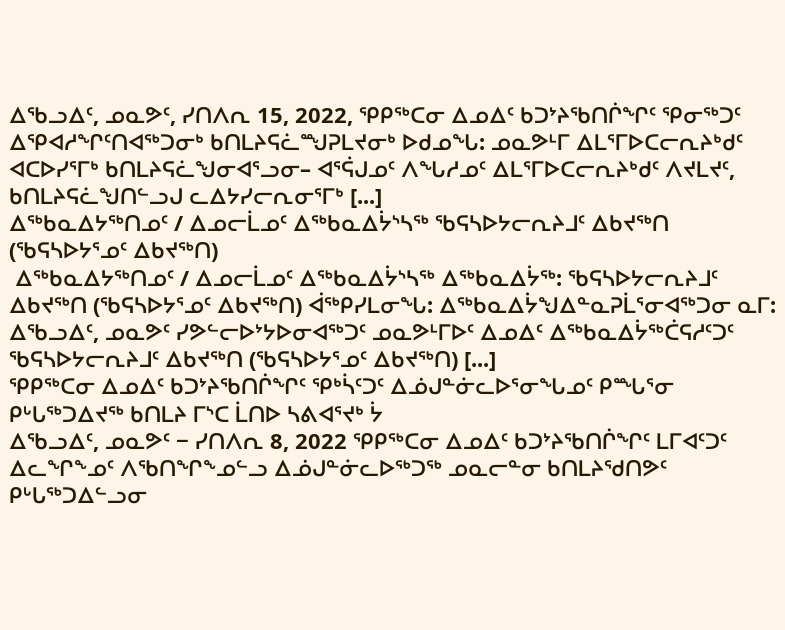ᐃᖃᓗᐃᑦ, ᓄᓇᕗᑦ, ᓯᑎᐱᕆ 15, 2022, ᕿᑭᖅᑕᓂ ᐃᓄᐃᑦ ᑲᑐᔾᔨᖃᑎᒌᖏᑦ ᕿᓂᖅᑐᑦ ᐃᕿᐊᓱᖏᑦᑎᐊᖅᑐᓂᒃ ᑲᑎᒪᔨᕋᓛᙳᕈᒪᔪᓂᒃ ᐅᑯᓄᖓ: ᓄᓇᕗᒻᒥ ᐃᒪᕐᒥᐅᑕᓕᕆᔨᒃᑯᑦ  ᐊᑕᐅᓯᕐᒥᒃ ᑲᑎᒪᔨᕋᓛᖑᓂᐊᕐᓗᓂ– ᐊᕐᕌᒍᓄᑦ ᐱᖓᓱᓄᑦ ᐃᒪᕐᒥᐅᑕᓕᕆᔨᒃᑯᑦ ᐱᔪᒪᔪᑦ, ᑲᑎᒪᔨᕋᓛᖑᑎᓪᓗᒍ ᓚᐃᔭᓯᓕᕆᓂᕐᒥᒃ [...]
ᐃᖅᑲᓇᐃᔭᖅᑎᓄᑦ / ᐃᓄᓕᒫᓄᑦ ᐃᖅᑲᓇᐃᔮᔅᓴᖅ ᖃᕋᓴᐅᔭᓕᕆᔨᒧᑦ ᐃᑲᔪᖅᑎ (ᖃᕋᓴᐅᔭᕐᓄᑦ ᐃᑲᔪᖅᑎ)
 ᐃᖅᑲᓇᐃᔭᖅᑎᓄᑦ / ᐃᓄᓕᒫᓄᑦ ᐃᖅᑲᓇᐃᔮᔅᓴᖅ ᐃᖅᑲᓇᐃᔮᖅ: ᖃᕋᓴᐅᔭᓕᕆᔨᒧᑦ ᐃᑲᔪᖅᑎ (ᖃᕋᓴᐅᔭᕐᓄᑦ ᐃᑲᔪᖅᑎ) ᐋᖅᑭᓯᒪᓂᖓ: ᐃᖅᑲᓇᐃᔮᖑᐃᓐᓇᕈᒫᕐᓂᐊᖅᑐᓂ ᓇᒥ: ᐃᖃᓗᐃᑦ, ᓄᓇᕗᑦ ᓯᕗᓪᓕᐅᔾᔭᐅᓂᐊᖅᑐᑦ ᓄᓇᕗᒻᒥᐅᑦ ᐃᓄᐃᑦ ᐃᖅᑲᓇᐃᔮᖅᑖᕋᓱᑦᑐᑦ ᖃᕋᓴᐅᔭᓕᕆᔨᒧᑦ ᐃᑲᔪᖅᑎ (ᖃᕋᓴᐅᔭᕐᓄᑦ ᐃᑲᔪᖅᑎ) [...]
ᕿᑭᖅᑕᓂ ᐃᓄᐃᑦ ᑲᑐᔾᔨᖃᑎᒌᖏᑦ ᕿᒃᓵᑦᑐᑦ ᐃᓅᒍᓐᓃᓚᐅᕐᓂᖓᓄᑦ ᑭᙵᕐᓂ ᑭᒡᒐᖅᑐᐃᔪᖅ ᑲᑎᒪᔨ ᒥᔅᑕ ᒫᑎᐅ ᓴᕕᐊᕐᔪᒃ ᔮ
ᐃᖃᓗᐃᑦ, ᓄᓇᕗᑦ − ᓯᑎᐱᕆ 8, 2022 ᕿᑭᖅᑕᓂ ᐃᓄᐃᑦ ᑲᑐᔾᔨᖃᑎᒌᖏᑦ ᒪᒥᐊᑦᑐᑦ ᐃᓚᖏᖕᓄᑦ ᐱᖃᑎᖏᖕᓄᓪᓗ ᐃᓅᒍᓐᓃᓚᐅᖅᑐᖅ ᓄᓇᓕᓐᓂ ᑲᑎᒪᔨᖁᑎᕗᑦ ᑭᒡᒐᖅᑐᐃᓪᓗᓂ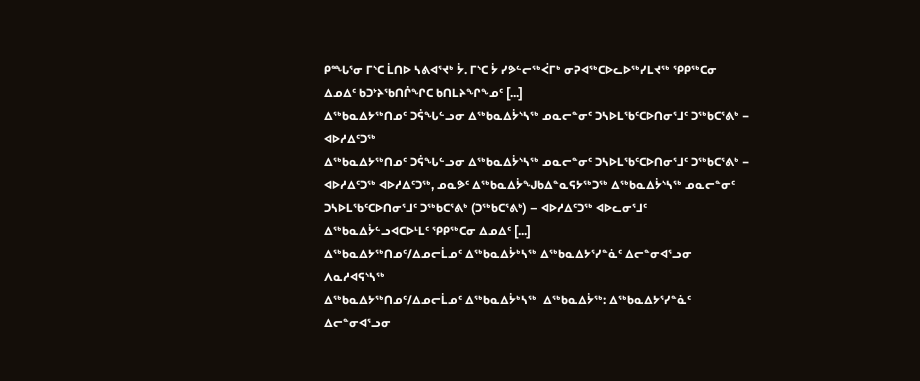ᑭᙵᕐᓂ ᒥᔅᑕ ᒫᑎᐅ ᓴᕕᐊᕐᔪᒃ ᔮ. ᒥᔅᑕ ᔮ ᓯᕗᓪᓕᖅᐹᒥᒃ ᓂᕈᐊᖅᑕᐅᓚᐅᖅᓯᒪᔪᖅ ᕿᑭᖅᑕᓂ ᐃᓄᐃᑦ ᑲᑐᔾᔨᖃᑎᒌᖏᑕ ᑲᑎᒪᔨᖏᖕᓄᑦ [...]
ᐃᖅᑲᓇᐃᔭᖅᑎᓄᑦ ᑐᕌᖓᓪᓗᓂ ᐃᖅᑲᓇᐃᔮᔅᓴᖅ ᓄᓇᓕᓐᓂᑦ ᑐᓴᐅᒪᖃᑦᑕᐅᑎᓂᕐᒧᑦ ᑐᖅᑲᑕᕐᕕᒃ − ᐊᐅᓱᐃᑦᑐᖅ
ᐃᖅᑲᓇᐃᔭᖅᑎᓄᑦ ᑐᕌᖓᓪᓗᓂ ᐃᖅᑲᓇᐃᔮᔅᓴᖅ ᓄᓇᓕᓐᓂᑦ ᑐᓴᐅᒪᖃᑦᑕᐅᑎᓂᕐᒧᑦ ᑐᖅᑲᑕᕐᕕᒃ − ᐊᐅᓱᐃᑦᑐᖅ ᐊᐅᓱᐃᑦᑐᖅ, ᓄᓇᕗᑦ ᐃᖅᑲᓇᐃᔮᖑᑲᐃᓐᓇᕋᔭᖅᑐᖅ ᐃᖅᑲᓇᐃᔮᔅᓴᖅ ᓄᓇᓕᓐᓂᑦ ᑐᓴᐅᒪᖃᑦᑕᐅᑎᓂᕐᒧᑦ ᑐᖅᑲᑕᕐᕕᒃ (ᑐᖅᑲᑕᕐᕕᒃ) – ᐊᐅᓱᐃᑦᑐᖅ ᐊᐅᓚᓂᕐᒧᑦ ᐃᖅᑲᓇᐃᔮᓪᓗᐊᑕᐅᒻᒪᑦ ᕿᑭᖅᑕᓂ ᐃᓄᐃᑦ [...]
ᐃᖅᑲᓇᐃᔭᖅᑎᓄᑦ/ᐃᓄᓕᒫᓄᑦ ᐃᖅᑲᓇᐃᔮᒃᓴᖅ ᐃᖅᑲᓇᐃᔭᕐᓯᓐᓈᑦ ᐃᓕᓐᓂᐊᕐᓗᓂ ᐱᓇᓱᐊᕋᔅᓴᖅ
ᐃᖅᑲᓇᐃᔭᖅᑎᓄᑦ/ᐃᓄᓕᒫᓄᑦ ᐃᖅᑲᓇᐃᔮᒃᓴᖅ  ᐃᖅᑲᓇᐃᔮᖅ: ᐃᖅᑲᓇᐃᔭᕐᓯᓐᓈᑦ ᐃᓕᓐᓂᐊᕐᓗᓂ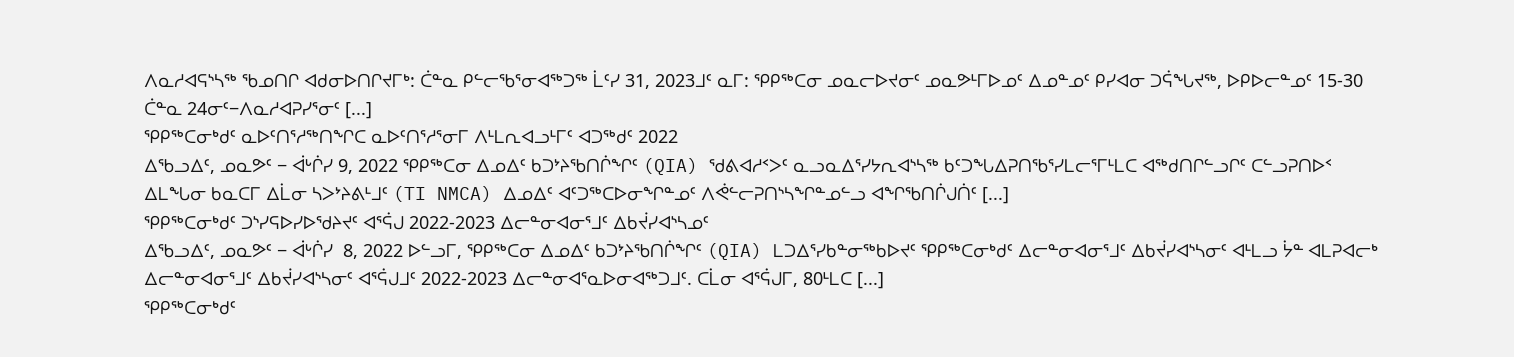ᐱᓇᓱᐊᕋᔅᓴᖅ ᖃᓄᑎᒋ ᐊᑯᓂᐅᑎᒋᔪᒥᒃ: ᑖᓐᓇ ᑭᓪᓕᖃᕐᓂᐊᖅᑐᖅ ᒫᑦᓯ 31, 2023ᒧᑦ ᓇᒥ: ᕿᑭᖅᑕᓂ ᓄᓇᓕᐅᔪᓂᑦ ᓄᓇᕗᒻᒥᐅᓄᑦ ᐃᓄᓐᓄᑦ ᑭᓯᐊᓂ ᑐᕌᖓᔪᖅ, ᐅᑭᐅᓕᓐᓄᑦ 15-30  ᑖᓐᓇ 24ᓂᑦ−ᐱᓇᓱᐊᕈᓯᕐᓂᑦ [...]
ᕿᑭᖅᑕᓂᒃᑯᑦ ᓇᐅᑦᑎᕐᓱᖅᑎᖏᑕ ᓇᐅᑦᑎᕐᓱᕐᓂᒥ ᐱᒻᒪᕆᐊᓗᒻᒥᑦ ᐊᑐᖅᑯᑦ 2022
ᐃᖃᓗᐃᑦ, ᓄᓇᕗᑦ − ᐋᒡᒌᓯ 9, 2022 ᕿᑭᖅᑕᓂ ᐃᓄᐃᑦ ᑲᑐᔾᔨᖃᑎᒌᖏᑦ (QIA) ᖁᕕᐊᓱᑉᐳᑦ ᓇᓗᓇᐃᕐᓯᔭᕆᐊᔅᓴᖅ ᑲᑦᑐᖓᐃᕈᑎᖃᕐᓯᒪᓕᕐᒥᒻᒪᑕ ᐊᖅᑯᑎᒋᓪᓗᒋᑦ ᑕᓪᓗᕈᑎᐅᑉ ᐃᒪᖓᓂ ᑲᓇᑕᒥ ᐃᒫᓂ ᓴᐳᔾᔨᕕᒻᒧᑦ (TI NMCA) ᐃᓄᐃᑦ ᐊᑦᑐᖅᑕᐅᓂᖏᓐᓄᑦ ᐱᕚᓪᓕᕈᑎᔅᓴᖏᓐᓄᓪᓗ ᐊᖏᖃᑎᒌᒍᑏᑦ [...]
ᕿᑭᖅᑕᓂᒃᑯᑦ ᑐᔅᓯᕋᐅᓯᐅᖁᔨᔪᑦ ᐊᕐᕌᒍ 2022-2023 ᐃᓕᓐᓂᐊᓂᕐᒧᑦ ᐃᑲᔫᓯᐊᔅᓴᓄᑦ
ᐃᖃᓗᐃᑦ, ᓄᓇᕗᑦ − ᐋᒡᒌᓯ  8, 2022 ᐅᓪᓗᒥ, ᕿᑭᖅᑕᓂ ᐃᓄᐃᑦ ᑲᑐᔾᔨᖃᑎᒌᖏᑦ (QIA) ᒪᑐᐃᕐᓯᑲᓐᓂᖅᑲᐅᔪᑦ ᕿᑭᖅᑕᓂᒃᑯᑦ ᐃᓕᓐᓂᐊᓂᕐᒧᑦ ᐃᑲᔫᓯᐊᔅᓴᓂᑦ ᐊᒻᒪᓗ ᔮᓐ ᐊᒪᕈᐊᓕᒃ ᐃᓕᓐᓂᐊᓂᕐᒧᑦ ᐃᑲᔫᓯᐊᔅᓴᓂᑦ ᐊᕐᕌᒍᒧᑦ 2022-2023 ᐃᓕᓐᓂᐊᕐᓇᐅᓂᐊᖅᑐᒧᑦ. ᑕᒫᓂ ᐊᕐᕌᒍᒥ, 80ᒻᒪᑕ [...]
ᕿᑭᖅᑕᓂᒃᑯᑦ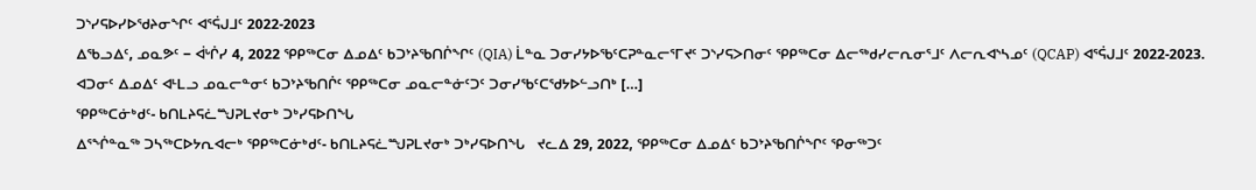ᑐᔅᓯᕋᐅᓯᐅᖁᔨᓂᖏᑦ ᐊᕐᕌᒍᒧᑦ 2022-2023
ᐃᖃᓗᐃᑦ, ᓄᓇᕗᑦ − ᐋᒡᒌᓯ 4, 2022 ᕿᑭᖅᑕᓂ ᐃᓄᐃᑦ ᑲᑐᔾᔨᖃᑎᒌᖏᑦ (QIA) ᒫᓐᓇ ᑐᓂᓯᔭᐅᖃᑦᑕᕈᓐᓇᓕᕐᒥᔪᑦ ᑐᔅᓯᕋᐳᑎᓂᑦ ᕿᑭᖅᑕᓂ ᐃᓕᖅᑯᓯᓕᕆᓂᕐᒧᑦ ᐱᓕᕆᐊᔅᓴᓄᑦ (QCAP) ᐊᕐᕌᒍᒧᑦ 2022-2023. ᐊᑐᓂᑦ ᐃᓄᐃᑦ ᐊᒻᒪᓗ ᓄᓇᓕᓐᓂᑦ ᑲᑐᔾᔨᖃᑎᒌᑦ ᕿᑭᖅᑕᓂ ᓄᓇᓕᓐᓃᑦᑐᑦ ᑐᓂᓯᖃᑦᑕᖁᔭᐅᓪᓗᑎᒃ [...]
ᕿᑭᖅᑕᓃᒃᑯᑦ- ᑲᑎᒪᔨᕋᓛᙳᕈᒪᔪᓂᒃ ᑐᒃᓯᕋᐅᑎᖓ
ᐃᕐᖐᓐᓇᖅ ᑐᓴᖅᑕᐅᔭᕆᐊᓕᒃ ᕿᑭᖅᑕᓃᒃᑯᑦ- ᑲᑎᒪᔨᕋᓛᙳᕈᒪᔪᓂᒃ ᑐᒃᓯᕋᐅᑎᖓ   ᔪᓚᐃ 29, 2022, ᕿᑭᖅᑕᓂ ᐃᓄᐃᑦ ᑲᑐᔾᔨᖃᑎᒌᖏᑦ ᕿᓂᖅᑐᑦ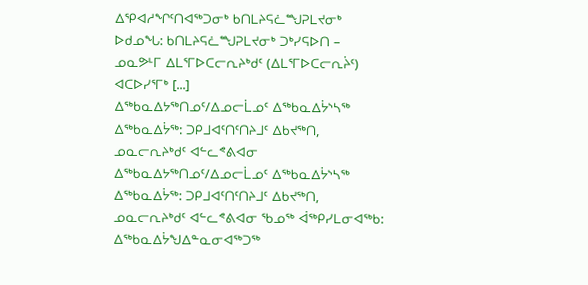ᐃᕿᐊᓱᖏᑦᑎᐊᖅᑐᓂᒃ ᑲᑎᒪᔨᕋᓛᙳᕈᒪᔪᓂᒃ ᐅᑯᓄᖓ: ᑲᑎᒪᔨᕋᓛᙳᕈᒪᔪᓂᒃ ᑐᒃᓯᕋᐅᑎ – ᓄᓇᕗᒻᒥ ᐃᒪᕐᒥᐅᑕᓕᕆᔨᒃᑯᑦ (ᐃᒪᕐᒥᐅᑕᓕᕆᔩᑦ) ᐊᑕᐅᓯᕐᒥᒃ [...]
ᐃᖅᑲᓇᐃᔭᖅᑎᓄᑦ/ᐃᓄᓕᒫᓄᑦ ᐃᖅᑲᓇᐃᔮᔅᓴᖅ ᐃᖅᑲᓇᐃᔮᖅ: ᑐᑭᒧᐊᑦᑎᑦᑎᔨᒧᑦ ᐃᑲᔪᖅᑎ, ᓄᓇᓕᕆᔨᒃᑯᑦ ᐊᓪᓚᕝᕕᐊᓂ
ᐃᖅᑲᓇᐃᔭᖅᑎᓄᑦ/ᐃᓄᓕᒫᓄᑦ ᐃᖅᑲᓇᐃᔮᔅᓴᖅ ᐃᖅᑲᓇᐃᔮᖅ: ᑐᑭᒧᐊᑦᑎᑦᑎᔨᒧᑦ ᐃᑲᔪᖅᑎ, ᓄᓇᓕᕆᔨᒃᑯᑦ ᐊᓪᓚᕝᕕᐊᓂ ᖃᓄᖅ ᐋᖅᑭᓯᒪᓂᐊᖅᑲ: ᐃᖅᑲᓇᐃᔮᖑᐃᓐᓇᓂᐊᖅᑐᖅ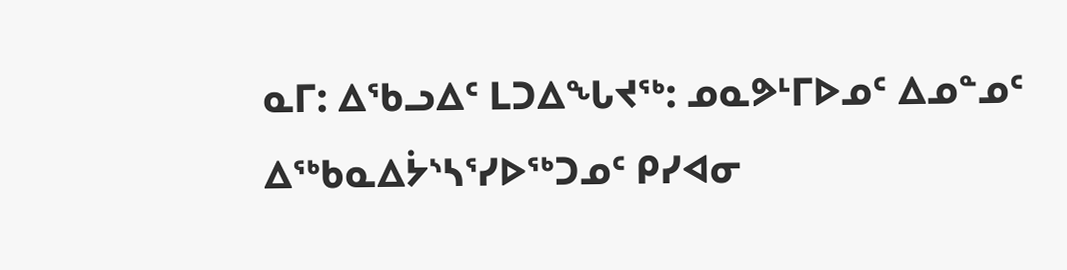ᓇᒥ: ᐃᖃᓗᐃᑦ ᒪᑐᐃᖓᔪᖅ: ᓄᓇᕗᒻᒥᐅᓄᑦ ᐃᓄᓐᓄᑦ ᐃᖅᑲᓇᐃᔮᔅᓴᕐᓯᐅᖅᑐᓄᑦ ᑭᓯᐊᓂ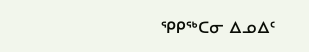ᕿᑭᖅᑕᓂ ᐃᓄᐃᑦ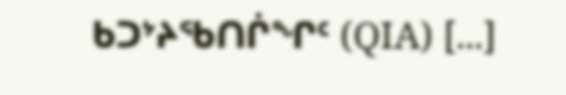ᑲᑐᔾᔨᖃᑎᒌᖏᑦ (QIA) [...]